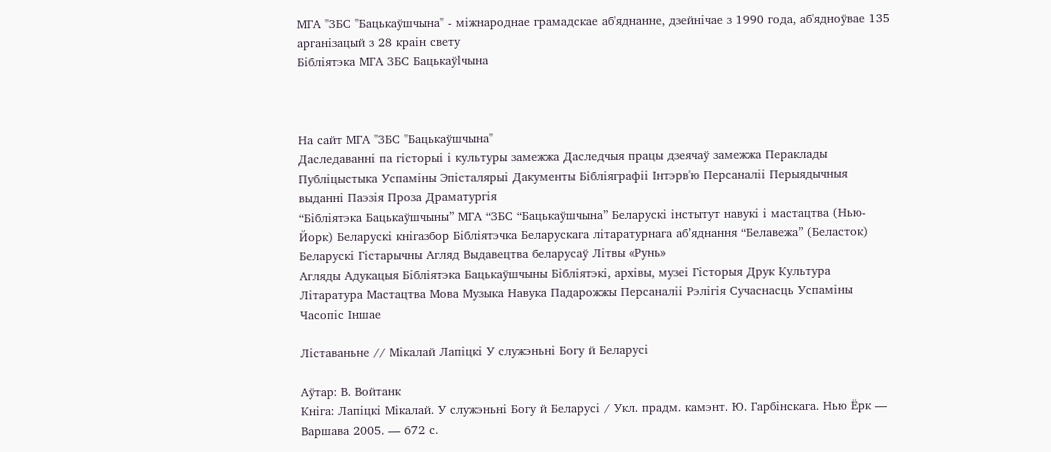МГА "ЗБС "Бацькаўшчына" - міжнароднае грамадскае аб'яднанне, дзейнічае з 1990 года, аб'ядноўвае 135 арганізацый з 28 краін свету
Бібліятэка МГА ЗБС Бацькаўlчына



На сайт МГА "ЗБС "Бацькаўшчына"
Даследаванні па гісторыі і культуры замежжа Даследчыя працы дзеячаў замежжа Пераклады Публіцыстыка Успаміны Эпісталярыі Дакументы Бібліяграфіі Інтэрв'ю Персаналіі Перыядычныя выданні Паэзія Проза Драматургія
“Бібліятэка Бацькаўшчыны” МГА “ЗБС “Бацькаўшчына” Беларускі інстытут навукі і мастацтва (Нью-Йорк) Беларускі кнігазбор Бібліятэчка Беларускага літаратурнага аб’яднання “Белавежа” (Беласток) Беларускі Гістарычны Агляд Выдавецтва беларусаў Літвы «Рунь»
Агляды Адукацыя Бібліятэка Бацькаўшчыны Бібліятэкі, архівы, музеі Гісторыя Друк Культура Літаратура Мастацтва Мова Музыка Навука Падарожжы Персаналіі Рэлігія Сучаснасць Успаміны Часопіс Іншае

Ліставаньне // Мікалай Лапіцкі У служэньні Богу й Беларусі

Аўтар: В. Войтанк
Кнiга: Лапіцкі Мікалай. У служэньні Богу й Беларусі / Укл. прадм. камэнт. Ю. Гарбінскага. Нью Ёрк — Варшава 2005. — 672 с.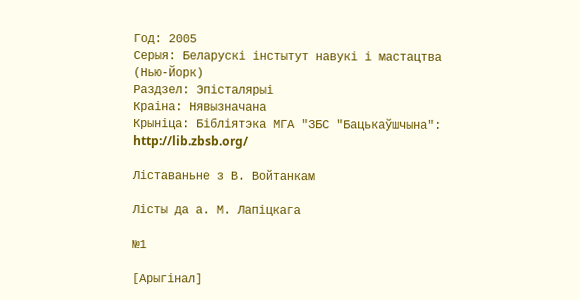Год: 2005
Cерыя: Беларускі інстытут навукі і мастацтва (Нью-Йорк)
Раздзел: Эпісталярыі
Краiна: Нявызначана
Крыніца: Бібліятэка МГА "ЗБС "Бацькаўшчына": http://lib.zbsb.org/

Ліставаньне з В. Войтанкам

Лісты да а. М. Лапіцкага

№1

[Арыгінал]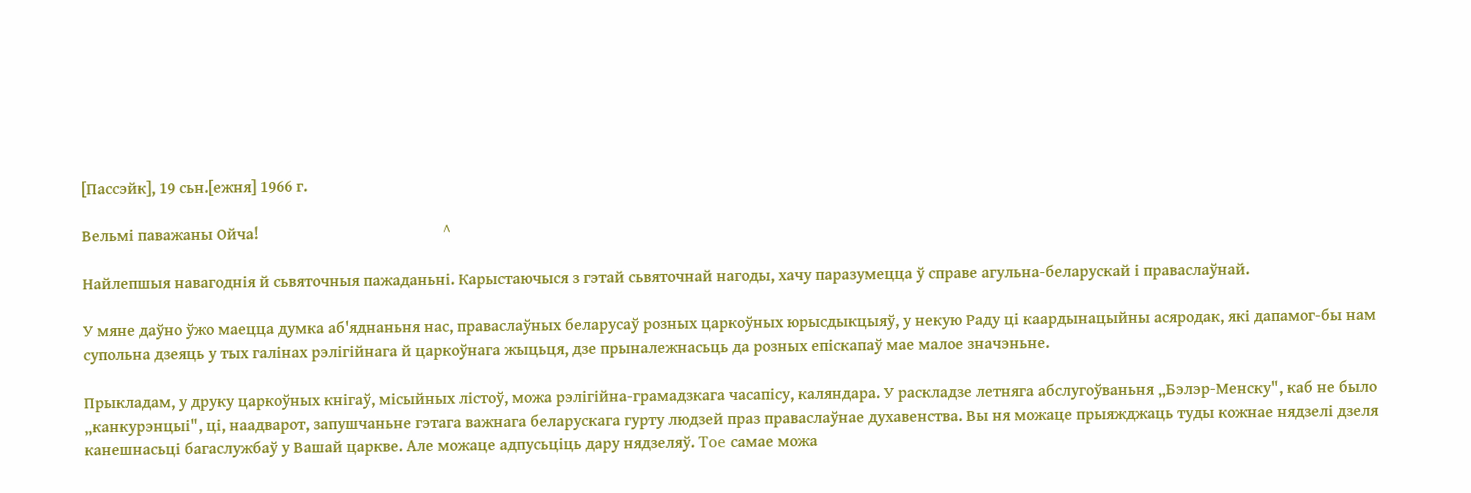[Пассэйк], 19 сьн.[ежня] 1966 г.

Вельмі паважаны Ойча!                                              ^

Найлепшыя навагоднія й сьвяточныя пажаданьні. Карыстаючыся з гэтай сьвяточнай нагоды, хачу паразумецца ў справе агульна-беларускай і праваслаўнай.

У мяне даўно ўжо маецца думка аб'яднаньня нас, праваслаўных беларусаў розных царкоўных юрысдыкцыяў, у некую Раду ці каардынацыйны асяродак, які дапамог-бы нам супольна дзеяць у тых галінах рэлігійнага й царкоўнага жыцьця, дзе прыналежнасьць да розных епіскапаў мае малое значэньне.

Прыкладам, у друку царкоўных кнігаў, місыйных лістоў, можа рэлігійна-грамадзкага часапісу, каляндара. У раскладзе летняга абслугоўваньня „Бэлэр-Менску", каб не было „канкурэнцыі", ці, наадварот, запушчаньне гэтага важнага беларускага гурту людзей праз праваслаўнае духавенства. Вы ня можаце прыяжджаць туды кожнае нядзелі дзеля канешнасьці багаслужбаў у Вашай царкве. Але можаце адпусьціць дару нядзеляў. Toe самае можа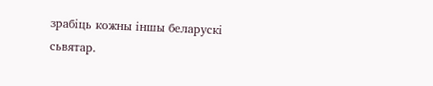зрабіць кожны іншы беларускі сьвятар.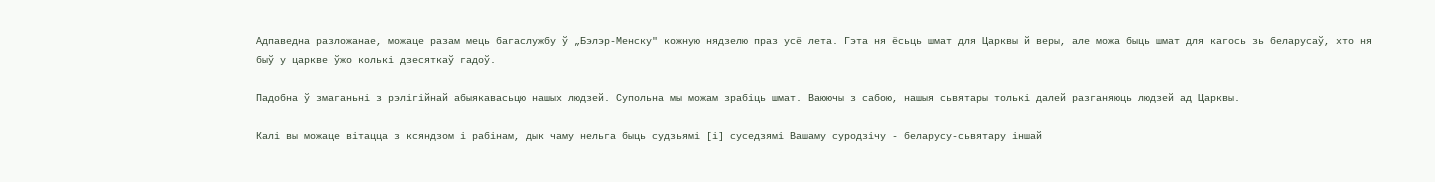Адпаведна разложанае, можаце разам мець багаслужбу ў „Бэлэр-Менску" кожную нядзелю праз усё лета. Гэта ня ёсьць шмат для Царквы й веры, але можа быць шмат для кагось зь беларусаў, хто ня быў у царкве ўжо колькі дзесяткаў гадоў.

Падобна ў змаганьні з рэлігійнай абыякавасьцю нашых людзей. Супольна мы можам зрабіць шмат. Ваюючы з сабою, нашыя сьвятары толькі далей разганяюць людзей ад Царквы.

Калі вы можаце вітацца з ксяндзом і рабінам, дык чаму нельга быць судзьямі [і] суседзямі Вашаму суродзічу - беларусу-сьвятару іншай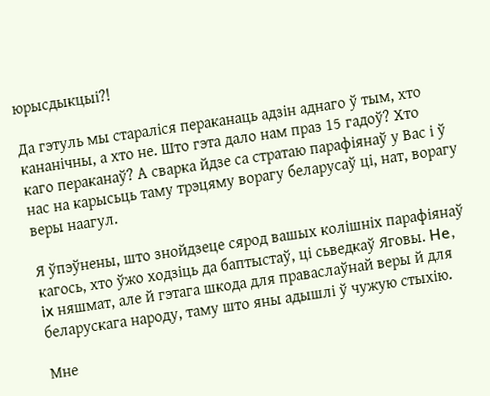юрысдыкцыі?!

Да гэтуль мы стараліся пераканаць адзін аднаго ў тым, хто кананічны, а хто не. Што гэта дало нам праз 15 гадоў? Хто каго пераканаў? А сварка йдзе са стратаю парафіянаў у Вас і ў нас на карысьць таму трэцяму ворагу беларусаў ці, нат, ворагу веры наагул.

Я ўпэўнены, што знойдзеце сярод вашых колішніх парафіянаў кагось, хто ўжо ходзіць да баптыстаў, ці сьведкаў Яговы. He, ix няшмат, але й гэтага шкода для праваслаўнай веры й для беларускага народу, таму што яны адышлі ў чужую стыхію.

Мне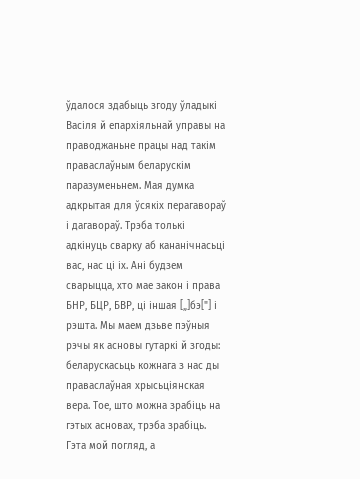ўдалося здабыць згоду ўладыкі Васіля й епархіяльнай управы на праводжаньне працы над такім праваслаўным беларускім паразуменьнем. Мая думка адкрытая для ўсякіх перагавораў і дагавораў. Трэба толькі адкінуць сварку аб кананічнасьці вас, нас ці іх. Ані будзем сварыцца, хто мае закон і права БНР, БЦР, БВР, ці іншая [„]бэ["] і рэшта. Мы маем дзьве пэўныя рэчы як асновы гутаркі й згоды: беларускасьць кожнага з нас ды праваслаўная хрысьціянская вера. Toe, што можна зрабіць на гэтых асновах, трэба зрабіць. Гэта мой погляд, а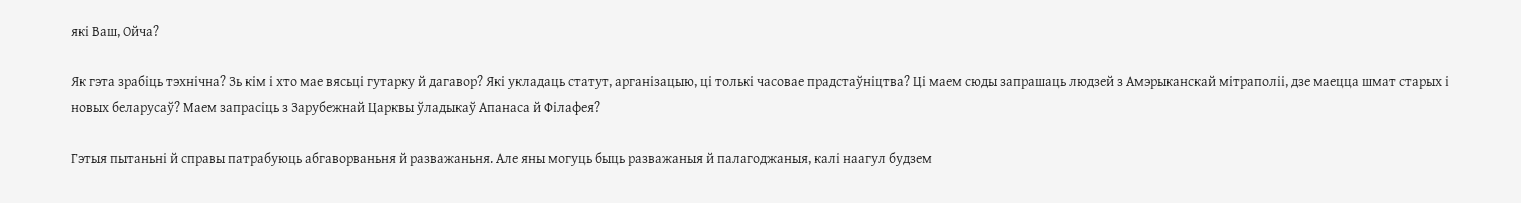які Ваш, Ойча?

Як гэта зрабіць тэхнічна? Зь кім і хто мае вясьці гутарку й дагавор? Які укладаць статут, арганізацыю, ці толькі часовае прадстаўніцтва? Ці маем сюды запрашаць людзей з Амэрыканскай мітраполіі, дзе маецца шмат старых і новых беларусаў? Маем запрасіць з Зарубежнай Царквы ўладыкаў Апанаса й Філафея?

Гэтыя пытаньні й справы патрабуюць абгаворваньня й разважаньня. Але яны могуць быць разважаныя й палагоджаныя, калі наагул будзем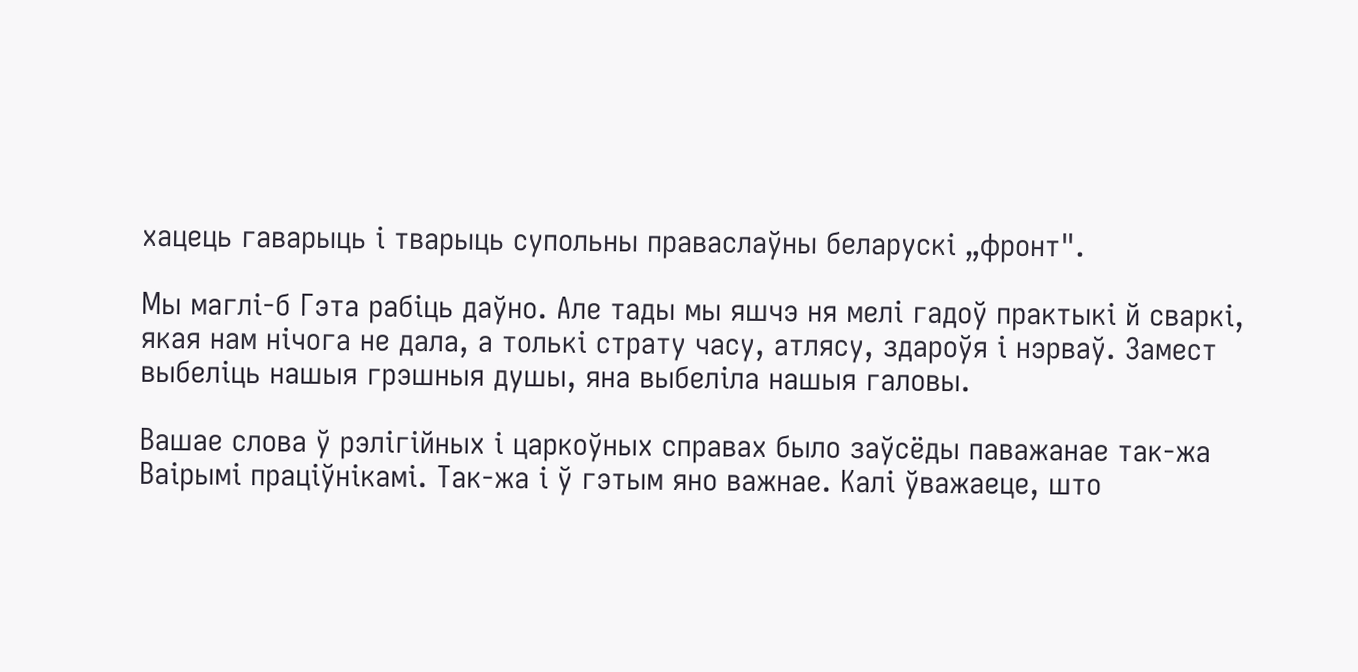хацець гаварыць і тварыць супольны праваслаўны беларускі „фронт".

Мы маглі-б Гэта рабіць даўно. Але тады мы яшчэ ня мелі гадоў практыкі й сваркі, якая нам нічога не дала, а толькі страту часу, атлясу, здароўя і нэрваў. Замест выбеліць нашыя грэшныя душы, яна выбеліла нашыя галовы.

Вашае слова ў рэлігійных і царкоўных справах было заўсёды паважанае так-жа Ваірымі праціўнікамі. Так-жа і ў гэтым яно важнае. Калі ўважаеце, што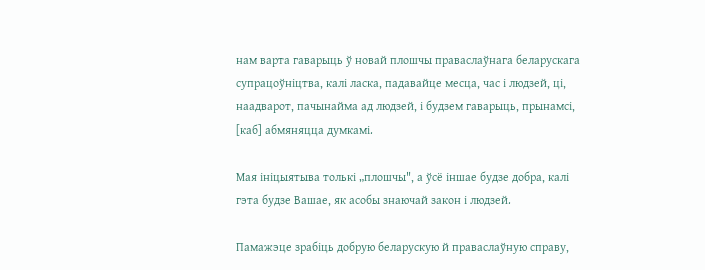нам варта гаварыць ў новай плошчы праваслаўнага беларускага супрацоўніцтва, калі ласка, падавайце месца, час і людзей, ці, наадварот, пачынайма ад людзей, і будзем гаварыць, прынамсі, [каб] абмяняцца думкамі.

Мая ініцыятыва толькі „плошчы", а ўсё іншае будзе добра, калі гэта будзе Вашае, як асобы знаючай закон і людзей.

Памажэце зрабіць добрую беларускую й праваслаўную справу,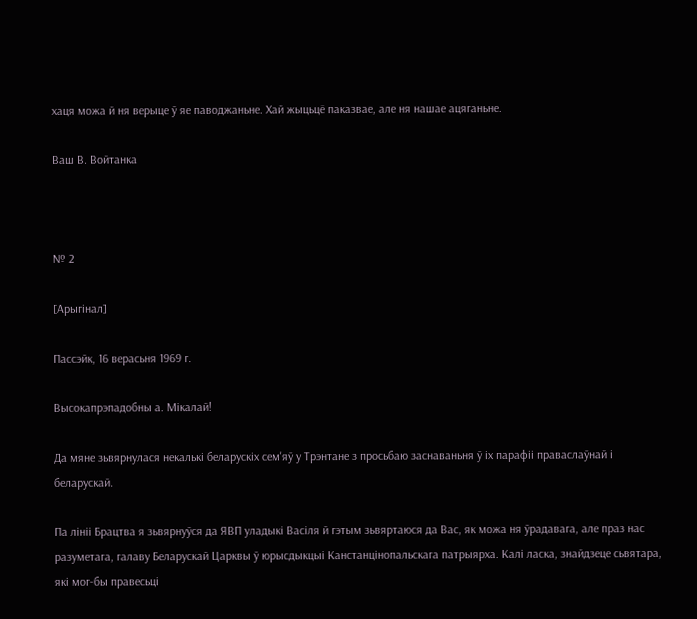хаця можа й ня верыце ў яе паводжаньне. Хай жыцьцё паказвае, але ня нашае ацяганьне.

Ваш В. Войтанка



№ 2

[Арыгінал]

Пассэйк, 16 верасьня 1969 г.

Высокапрэпадобны а. Мікалай!

Да мяне зьвярнулася некалькі беларускіх сем'яў у Трэнтане з просьбаю заснаваньня ў іх парафіі праваслаўнай і беларускай.

Па лініі Брацтва я зьвярнуўся да ЯВП уладыкі Васіля й гэтым зьвяртаюся да Вас, як можа ня ўрадавага, але праз нас разуметага, галаву Беларускай Царквы ў юрысдыкцыі Канстанцінопальскага патрыярха. Калі ласка, знайдзеце сьвятара, які мог-бы правесьці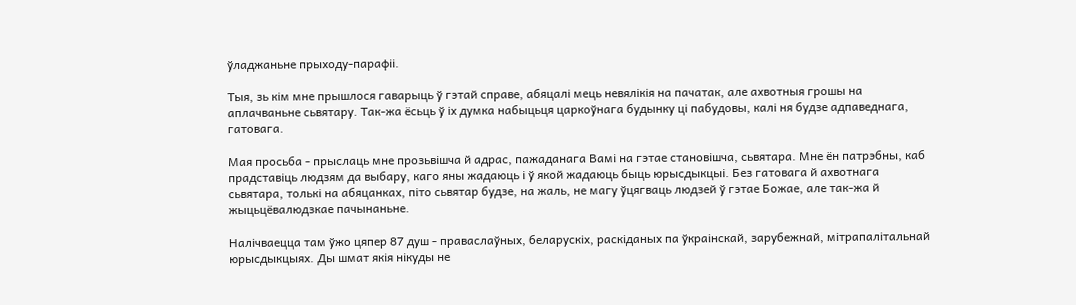ўладжаньне прыходу-парафіі.

Тыя, зь кім мне прышлося гаварыць ў гэтай справе, абяцалі мець невялікія на пачатак, але ахвотныя грошы на аплачваньне сьвятару. Так-жа ёсьць ў іх думка набыцьця царкоўнага будынку ці пабудовы, калі ня будзе адпаведнага, гатовага.

Мая просьба - прыслаць мне прозьвішча й адрас, пажаданага Вамі на гэтае становішча, сьвятара. Мне ён патрэбны, каб прадставіць людзям да выбару, каго яны жадаюць і ў якой жадаюць быць юрысдыкцыі. Без гатовага й ахвотнага сьвятара, толькі на абяцанках, піто сьвятар будзе, на жаль, не магу ўцягваць людзей ў гэтае Божае, але так-жа й жыцьцёвалюдзкае пачынаньне.

Налічваецца там ўжо цяпер 87 душ - праваслаўных, беларускіх, раскіданых па ўкраінскай, зарубежнай, мітрапалітальнай юрысдыкцыях. Ды шмат якія нікуды не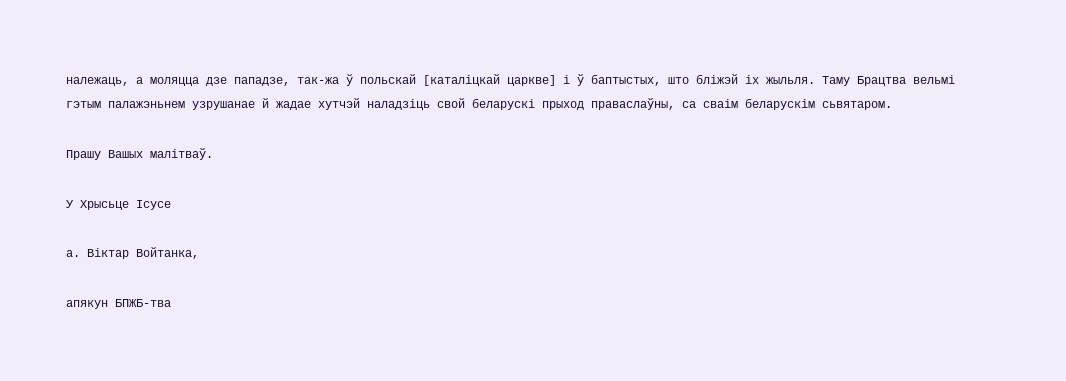належаць, а моляцца дзе пападзе, так-жа ў польскай [каталіцкай царкве] і ў баптыстых, што бліжэй іх жыльля. Таму Брацтва вельмі гэтым палажэньнем узрушанае й жадае хутчэй наладзіць свой беларускі прыход праваслаўны, са сваім беларускім сьвятаром.

Прашу Вашых малітваў.

У Хрысьце Ісусе

а. Віктар Войтанка,

апякун БПЖБ-тва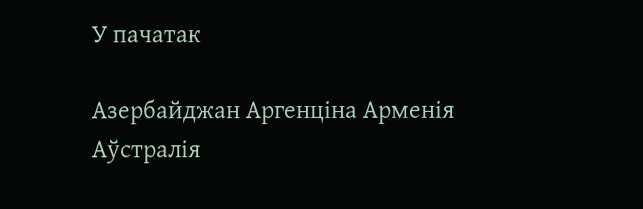У пачатак

Азербайджан Аргенціна Арменія Аўстралія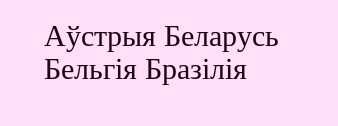Аўстрыя Беларусь Бельгія Бразілія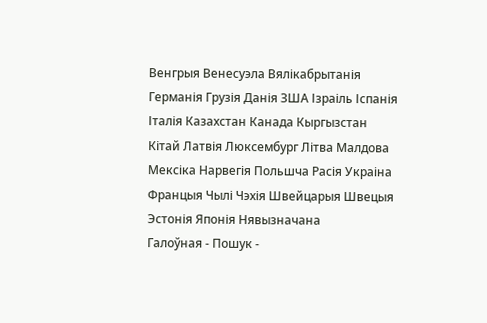Венгрыя Венесуэла Вялікабрытанія Германія Грузія Данія ЗША Ізраіль Іспанія Італія Казахстан Канада Кыргызстан Кітай Латвія Люксембург Літва Малдова Мексіка Нарвегія Польшча Расія Украіна Францыя Чылі Чэхія Швейцарыя Швецыя Эстонія Японія Нявызначана
Галоўная - Пошук -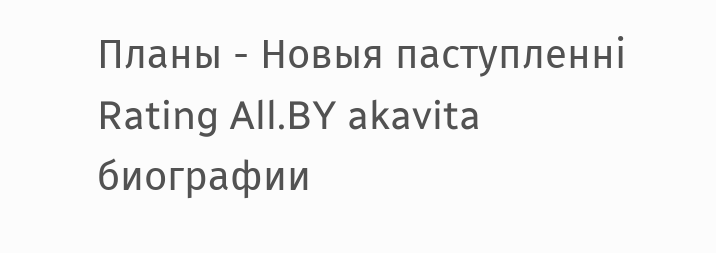Планы - Новыя паступленні
Rating All.BY akavita биографии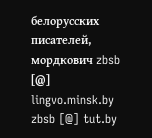белорусских писателей, мордкович zbsb [@] lingvo.minsk.by
zbsb [@] tut.by